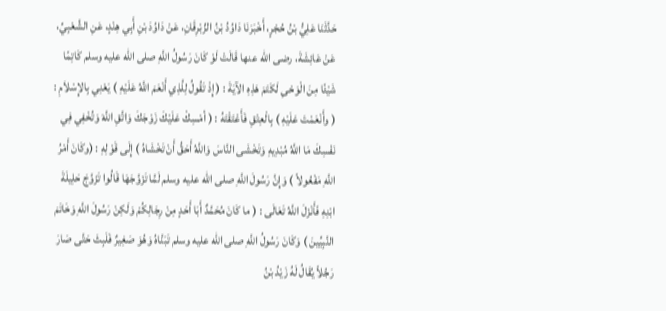حَدَّثَنَا عَلِيُّ بْنُ حُجْرٍ، أَخْبَرَنَا دَاوُدُ بْنُ الزِّبْرِقَانِ، عَنْ دَاوُدَ بْنِ أَبِي هِنْدٍ، عَنِ الشَّعْبِيِّ، عَنْ عَائِشَةَ، رضى الله عنها قَالَتْ لَوْ كَانَ رَسُولُ اللَّهِ صلى الله عليه وسلم كَاتِمًا شَيْئًا مِنَ الْوَحْىِ لَكَتَمَ هَذِهِ الآيَةَ : ( إِذْ تَقُولُ لِلَّذِي أَنْعَمَ اللَّهُ عَلَيْهِ ) يَعْنِي بِالإِسْلاَمِ : ( وأَنْعَمْتَ عَلَيْهِ ) بِالْعِتْقِ فَأَعْتَقْتَهُ : ( أمْسِكْ عَلَيْكَ زَوْجَكَ وَاتَّقِ اللَّهَ وَتُخْفِي فِي نَفْسِكَ مَا اللَّهُ مُبْدِيهِ وَتَخْشَى النَّاسَ وَاللَّهُ أَحَقُّ أَنْ تَخْشَاهُ ) إِلَى قَوْلِهِ : (وكَانَ أَمْرُ اللَّهِ مَفْعُولاً ) وَإِنَّ رَسُولَ اللَّهِ صلى الله عليه وسلم لَمَّا تَزَوَّجَهَا قَالُوا تَزَوَّجَ حَلِيلَةَ ابْنِهِ فَأَنْزَلَ اللَّهُ تَعَالَى : ( ما كَانَ مُحَمَّدٌ أَبَا أَحَدٍ مِنْ رِجَالِكُمْ وَلَكِنْ رَسُولَ اللَّهِ وَخَاتَمَ النَّبِيِّينَ ) وَكَانَ رَسُولُ اللَّهِ صلى الله عليه وسلم تَبَنَّاهُ وَهُوَ صَغِيرٌ فَلَبِثَ حَتَّى صَارَ رَجُلاً يُقَالُ لَهُ زَيْدُ بْنُ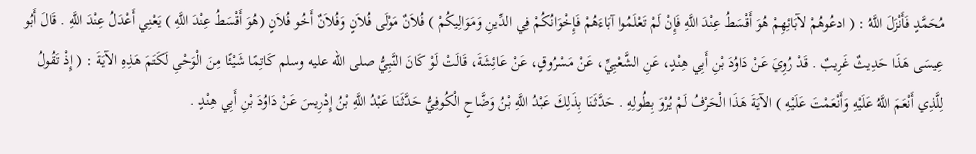مُحَمَّدٍ فَأَنْزَلَ اللَّهُ : ( ادعُوهُمْ لآبَائِهِمْ هُوَ أَقْسَطُ عِنْدَ اللَّهِ فَإِنْ لَمْ تَعْلَمُوا آبَاءَهُمْ فَإِخْوَانُكُمْ فِي الدِّينِ وَمَوَالِيكُمْ ) فُلاَنٌ مَوْلَى فُلاَنٍ وَفُلاَنٌ أَخُو فُلاَنٍ (هُوَ أَقْسَطُ عِنْدَ اللَّهِ ) يَعْنِي أَعْدَلُ عِنْدَ اللَّهِ . قَالَ أَبُو عِيسَى هَذَا حَدِيثٌ غَرِيبٌ . قَدْ رُوِيَ عَنْ دَاوُدَ بْنِ أَبِي هِنْدٍ، عَنِ الشَّعْبِيِّ، عَنْ مَسْرُوقٍ، عَنْ عَائِشَةَ، قَالَتْ لَوْ كَانَ النَّبِيُّ صلى الله عليه وسلم كَاتِمًا شَيْئًا مِنَ الْوَحْىِ لَكَتَمَ هَذِهِ الآيَةَ : ( إِذْ تَقُولُ لِلَّذِي أَنْعَمَ اللَّهُ عَلَيْهِ وَأَنْعَمْتَ عَلَيْهِ ) الآيَةَ هَذَا الْحَرْفُ لَمْ يُرْوَ بِطُولِهِ . حَدَّثَنَا بِذَلِكَ عَبْدُ اللَّهِ بْنُ وَضَّاحٍ الْكُوفِيُّ حَدَّثَنَا عَبْدُ اللَّهِ بْنُ إِدْرِيسَ عَنْ دَاوُدَ بْنِ أَبِي هِنْدٍ .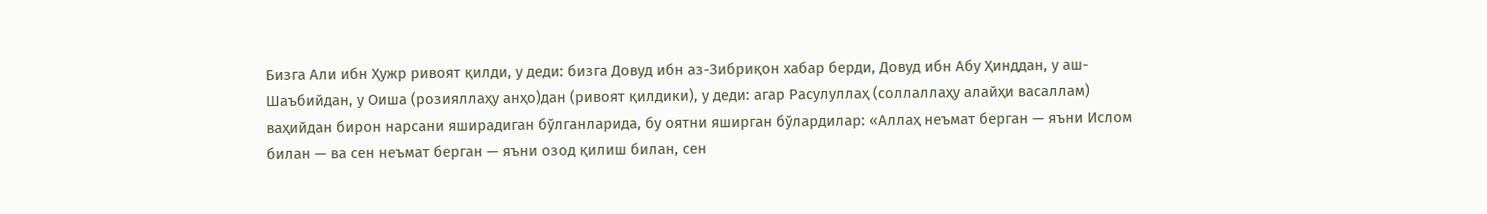Бизга Али ибн Ҳужр ривоят қилди, у деди: бизга Довуд ибн аз-Зибриқон хабар берди, Довуд ибн Абу Ҳинддан, у аш-Шаъбийдан, у Оиша (розияллаҳу анҳо)дан (ривоят қилдики), у деди: агар Расулуллаҳ (соллаллаҳу алайҳи васаллам) ваҳийдан бирон нарсани яширадиган бўлганларида, бу оятни яширган бўлардилар: «Аллаҳ неъмат берган — яъни Ислом билан — ва сен неъмат берган — яъни озод қилиш билан, сен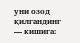уни озод қилгандинг — кишига: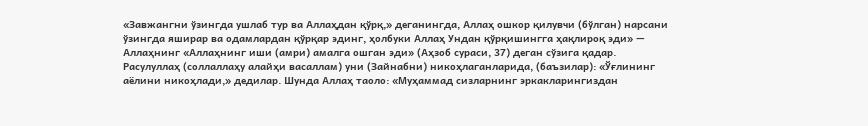«Завжангни ўзингда ушлаб тур ва Аллаҳдан қўрқ,» деганингда, Аллаҳ ошкор қилувчи (бўлган) нарсани ўзингда яширар ва одамлардан қўрқар эдинг, ҳолбуки Аллаҳ Ундан қўрқишингга ҳақлироқ эди» — Аллаҳнинг «Аллаҳнинг иши (амри) амалга ошган эди» (Аҳзоб сураси, 37) деган сўзига қадар. Расулуллаҳ (соллаллаҳу алайҳи васаллам) уни (Зайнабни) никоҳлаганларида, (баъзилар): «Ўғлининг аёлини никоҳлади,» дедилар. Шунда Аллаҳ таоло: «Муҳаммад сизларнинг эркакларингиздан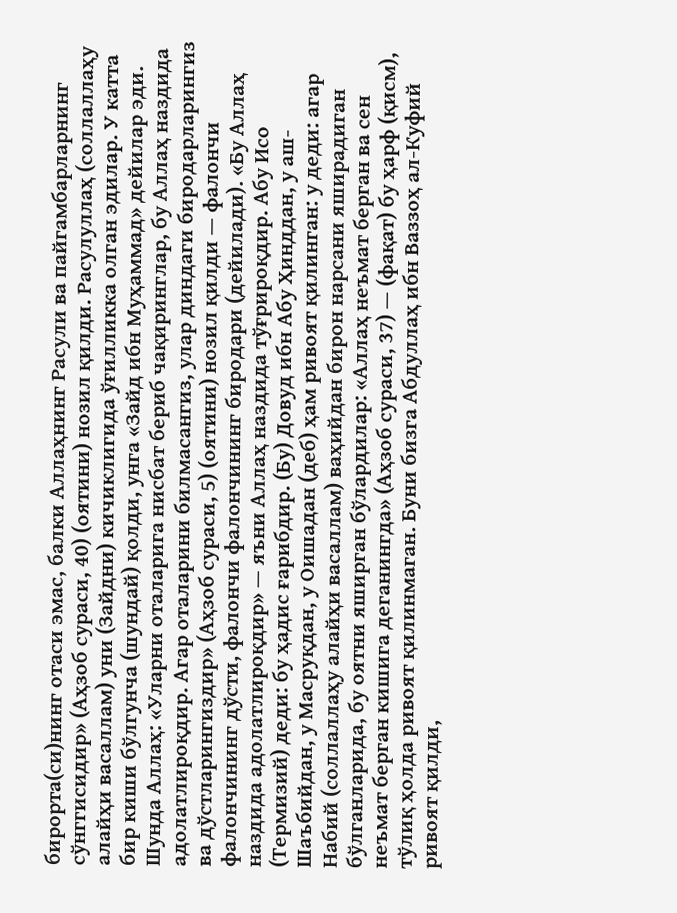бирорта(си)нинг отаси эмас, балки Аллаҳнинг Расули ва пайгамбарларнинг сўнггисидир» (Аҳзоб сураси, 40) (оятини) нозил қилди. Расулуллаҳ (соллаллаҳу алайҳи васаллам) уни (Зайдни) кичиклигида ўғилликка олган эдилар. У катта бир киши бўлгунча (шундай) қолди, унга «Зайд ибн Муҳаммад» дейилар эди. Шунда Аллаҳ: «Уларни оталарига нисбат бериб чақиринглар, бу Аллаҳ наздида адолатлироқдир. Агар оталарини билмасангиз, улар диндаги биродарларингиз ва дўстларингиздир» (Аҳзоб сураси, 5) (оятини) нозил қилди — фалончи фалончининг дўсти, фалончи фалончининг биродари (дейилади). «Бу Аллаҳ наздида адолатлироқдир» — яъни Аллаҳ наздида тўғрироқдир. Абу Исо (Термизий) деди: бу ҳадис ғарибдир. (Бу) Довуд ибн Абу Ҳинддан, у аш-Шаъбийдан, у Масруқдан, у Оишадан (деб) ҳам ривоят қилинган: у деди: агар Набий (соллаллаҳу алайҳи васаллам) ваҳийдан бирон нарсани яширадиган бўлганларида, бу оятни яширган бўлардилар: «Аллаҳ неъмат берган ва сен неъмат берган кишига деганингда» (Аҳзоб сураси, 37) — (фақат) бу ҳарф (қисм), тўлиқ ҳолда ривоят қилинмаган. Буни бизга Абдуллаҳ ибн Ваззоҳ ал-Куфий ривоят қилди,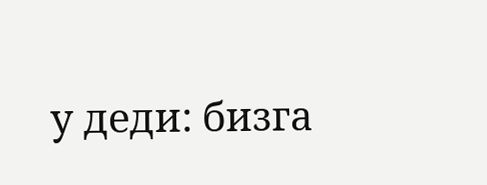у деди: бизга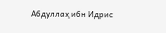Абдуллаҳ ибн Идрис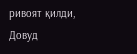ривоят қилди, Довуд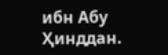ибн Абу Ҳинддан.